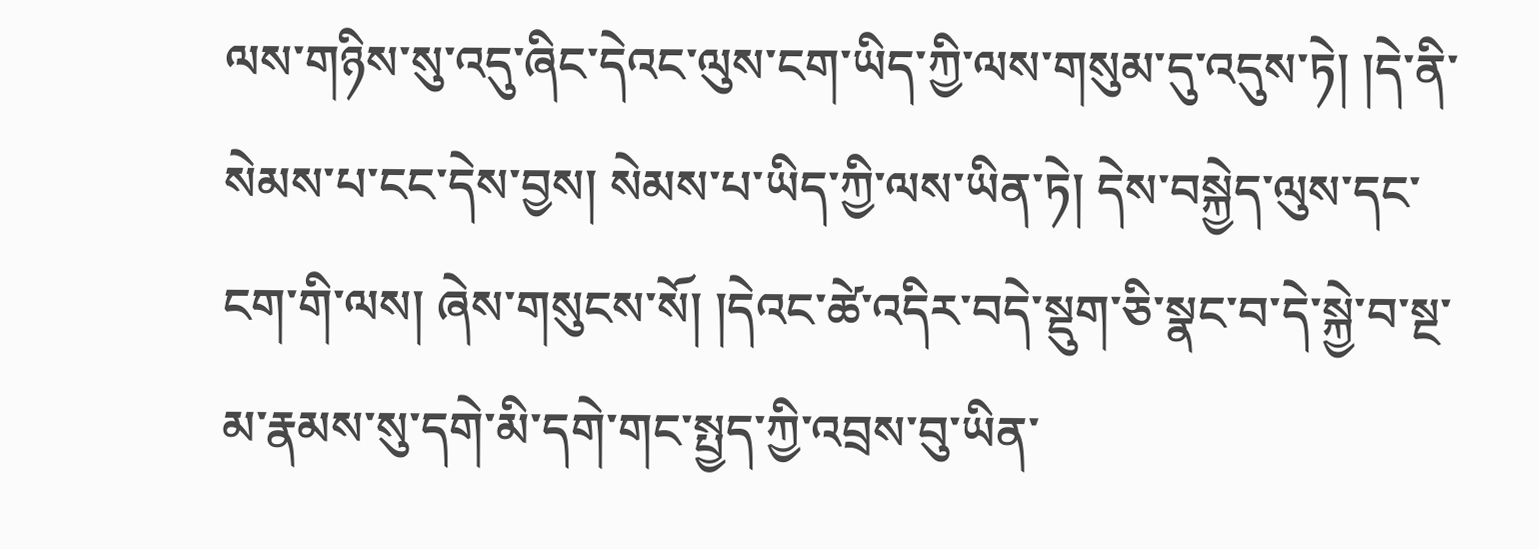ལས་གཉིས་སུ་འདུ་ཞིང་དེའང་ལུས་ངག་ཡིད་ཀྱི་ལས་གསུམ་དུ་འདུས་ཏེ། །དེ་ནི་སེམས་པ་ངང་དེས་བྱས། སེམས་པ་ཡིད་ཀྱི་ལས་ཡིན་ཏེ། དེས་བསྐྱེད་ལུས་དང་ངག་གི་ལས། ཞེས་གསུངས་སོ། །དེའང་ཚེ་འདིར་བདེ་སྡུག་ཅི་སྣང་བ་དེ་སྐྱེ་བ་སྔ་མ་རྣམས་སུ་དགེ་མི་དགེ་གང་སྤྱད་ཀྱི་འབྲས་བུ་ཡིན་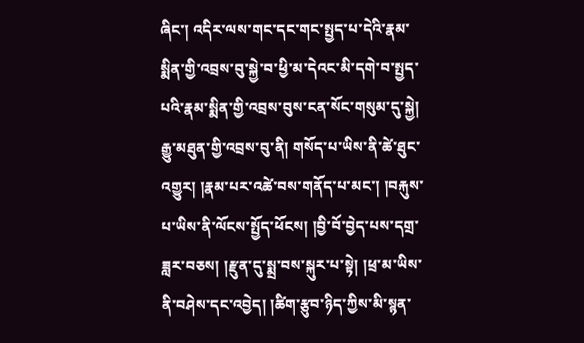ཞིང་། འདིར་ལས་གང་དང་གང་སྤྱད་པ་དེའི་རྣམ་སྨིན་གྱི་འབྲས་བུ་སྐྱེ་བ་ཕྱི་མ་དེའང་མི་དགེ་བ་སྤྱད་པའི་རྣམ་སྨིན་གྱི་འབྲས་བུས་ངན་སོང་གསུམ་དུ་སྐྱེ། རྒྱུ་མཐུན་གྱི་འབྲས་བུ་ནི། གསོད་པ་ཡིས་ནི་ཚེ་ཐུང་འགྱུར། །རྣམ་པར་འཚེ་བས་གནོད་པ་མང་། །བརྐུས་པ་ཡིས་ནི་ལོངས་སྤྱོད་ཕོངས། །བྱི་བོ་བྱེད་པས་དགྲ་ཟླར་བཅས། །རྫུན་དུ་སྨྲ་བས་སྐུར་པ་སྟེ། །ཕྲ་མ་ཡིས་ནི་བཤེས་དང་འབྱེད། །ཚིག་རྩུབ་ཉིད་ཀྱིས་མི་སྙན་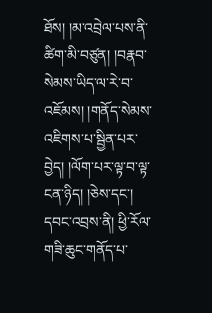ཐོས། །མ་འབྲེལ་པས་ནི་ཚིག་མི་བཙུན། །བརྣབ་སེམས་ཡིད་ལ་རེ་བ་འཇོམས། །གནོད་སེམས་འཇིགས་པ་སྦྱིན་པར་བྱེད། །ལོག་པར་ལྟ་བ་ལྟ་ངན་ཉིད། །ཅེས་དང་། དབང་འབྲས་ནི། ཕྱི་རོལ་གཟི་ཆུང་གནོད་པ་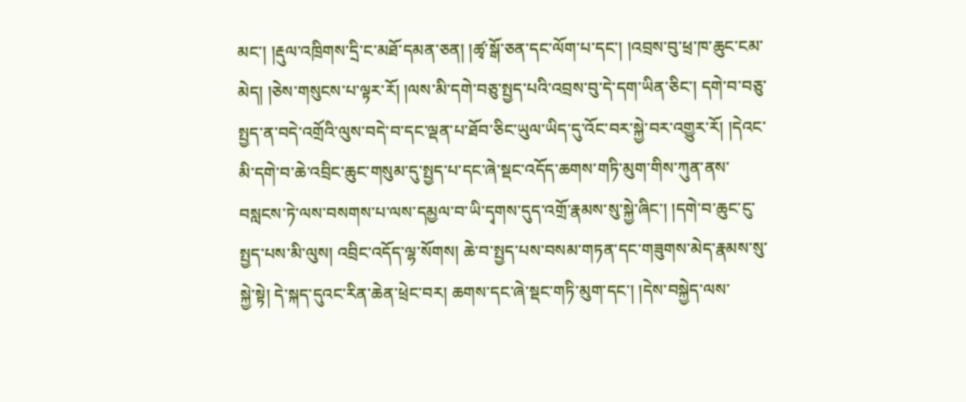མང་། །རྡུལ་འཁྲིགས་དྲི་ང་མཐོ་དམན་ཅན། །ཚྭ་སྒོ་ཅན་དང་ལོག་པ་དང་། །འབྲས་བུ་ཕྲ་ཁ་ཆུང་ངམ་མེད། །ཅེས་གསུངས་པ་ལྟར་རོ། །ལས་མི་དགེ་བཅུ་སྤྱད་པའི་འབྲས་བུ་དེ་དག་ཡིན་ཅིང་། དགེ་བ་བཅུ་སྤྱད་ན་བདེ་འགྲོའི་ལུས་བདེ་བ་དང་ལྡན་པ་ཐོབ་ཅིང་ཡུལ་ཡིད་དུ་འོང་བར་སྐྱེ་བར་འགྱུར་རོ། །དེའང་མི་དགེ་བ་ཆེ་འབྲིང་ཆུང་གསུམ་དུ་སྤྱད་པ་དང་ཞེ་སྡང་འདོད་ཆགས་གཏི་མུག་གིས་ཀུན་ནས་བསླངས་ཏེ་ལས་བསགས་པ་ལས་དམྱལ་བ་ཡི་དྭགས་དུད་འགྲོ་རྣམས་སུ་སྐྱེ་ཞིང་། །དགེ་བ་ཆུང་ངུ་སྤྱད་པས་མི་ལུས། འབྲིང་འདོད་ལྷ་སོགས། ཆེ་བ་སྤྱད་པས་བསམ་གཏན་དང་གཟུགས་མེད་རྣམས་སུ་སྐྱེ་སྟེ། དེ་སྐད་དུའང་རིན་ཆེན་ཕྲེང་བར། ཆགས་དང་ཞེ་སྡང་གཏི་མུག་དང་། །དེས་བསྐྱེད་ལས་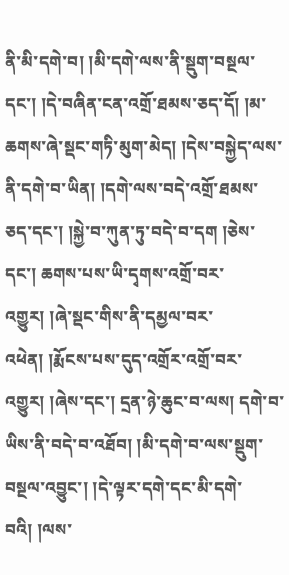ནི་མི་དགེ་བ། །མི་དགེ་ལས་ནི་སྡུག་བསྔལ་དང་། །དེ་བཞིན་ངན་འགྲོ་ཐམས་ཅད་དོ། །མ་ཆགས་ཞེ་སྡང་གཏི་མུག་མེད། །དེས་བསྐྱེད་ལས་ནི་དགེ་བ་ཡིན། །དགེ་ལས་བདེ་འགྲོ་ཐམས་ཅད་དང་། །སྐྱེ་བ་ཀུན་ཏུ་བདེ་བ་དག །ཅེས་དང་། ཆགས་པས་ཡི་དྭགས་འགྲོ་བར་འགྱུར། །ཞེ་སྡང་གིས་ནི་དམྱལ་བར་འཕེན། །རྨོངས་པས་དུད་འགྲོར་འགྲོ་བར་འགྱུར། །ཞེས་དང་། དྲན་ཉེ་ཆུང་བ་ལས། དགེ་བ་ཡིས་ནི་བདེ་བ་འཐོབ། །མི་དགེ་བ་ལས་སྡུག་བསྔལ་འབྱུང་། །དེ་ལྟར་དགེ་དང་མི་དགེ་བའི། །ལས་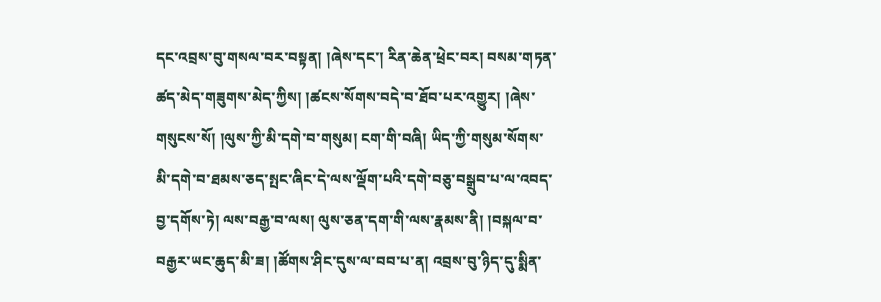དང་འབྲས་བུ་གསལ་བར་བསྟན། །ཞེས་དང་། རིན་ཆེན་ཕྲེང་བར། བསམ་གཏན་ཚད་མེད་གཟུགས་མེད་ཀྱིས། །ཚངས་སོགས་བདེ་བ་ཐོབ་པར་འགྱུར། །ཞེས་གསུངས་སོ། །ལུས་ཀྱི་མི་དགེ་བ་གསུམ། ངག་གི་བཞི། ཡིད་ཀྱི་གསུམ་སོགས་མི་དགེ་བ་ཐམས་ཅད་སྤང་ཞིང་དེ་ལས་ལྡོག་པའི་དགེ་བཅུ་བསྒྲུབ་པ་ལ་འབད་བྱ་དགོས་ཏེ། ལས་བརྒྱ་བ་ལས། ལུས་ཅན་དག་གི་ལས་རྣམས་ནི། །བསྐལ་བ་བརྒྱར་ཡང་ཆུད་མི་ཟ། །ཚོགས་ཤིང་དུས་ལ་བབ་པ་ན། འབྲས་བུ་ཉིད་དུ་སྨིན་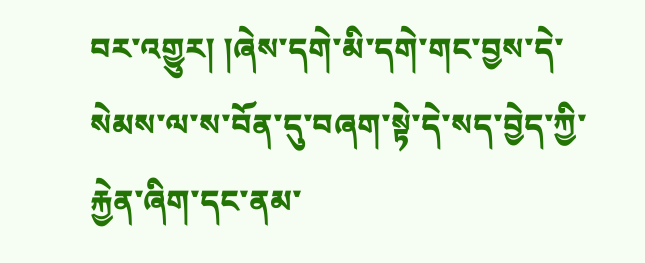བར་འགྱུར། །ཞེས་དགེ་མི་དགེ་གང་བྱས་དེ་སེམས་ལ་ས་བོན་དུ་བཞག་སྟེ་དེ་སད་བྱེད་ཀྱི་རྐྱེན་ཞིག་དང་ནམ་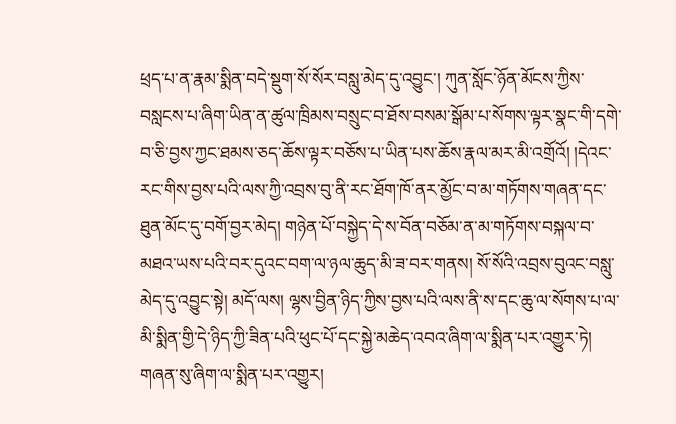ཕྲད་པ་ན་རྣམ་སྨིན་བདེ་སྡུག་སོ་སོར་བསླུ་མེད་དུ་འབྱུང་། ཀུན་སློང་ཉོན་མོངས་ཀྱིས་བསླངས་པ་ཞིག་ཡིན་ན་ཚུལ་ཁྲིམས་བསྲུང་བ་ཐོས་བསམ་སྒོམ་པ་སོགས་ལྟར་སྣང་གི་དགེ་བ་ཅི་བྱས་ཀྱང་ཐམས་ཅད་ཆོས་ལྟར་བཅོས་པ་ཡིན་པས་ཆོས་རྣལ་མར་མི་འགྲོའོ། །དེའང་རང་གིས་བྱས་པའི་ལས་ཀྱི་འབྲས་བུ་ནི་རང་ཐོག་ཁོ་ནར་མྱོང་བ་མ་གཏོགས་གཞན་དང་ཐུན་མོང་དུ་བགོ་བྱར་མེད། གཉེན་པོ་བསྐྱེད་དེ་ས་བོན་བཅོམ་ན་མ་གཏོགས་བསྐལ་བ་མཐའ་ཡས་པའི་བར་དུའང་བག་ལ་ཉལ་ཆུད་མི་ཟ་བར་གནས། སོ་སོའི་འབྲས་བུའང་བསླུ་མེད་དུ་འབྱུང་སྟེ། མདོ་ལས། ལྷས་བྱིན་ཉིད་ཀྱིས་བྱས་པའི་ལས་ནི་ས་དང་ཆུ་ལ་སོགས་པ་ལ་མི་སྨིན་གྱི་དེ་ཉིད་ཀྱི་ཟིན་པའི་ཕུང་པོ་དང་སྐྱེ་མཆེད་འབའ་ཞིག་ལ་སྨིན་པར་འགྱུར་ཏེ། གཞན་སུ་ཞིག་ལ་སྨིན་པར་འགྱུར།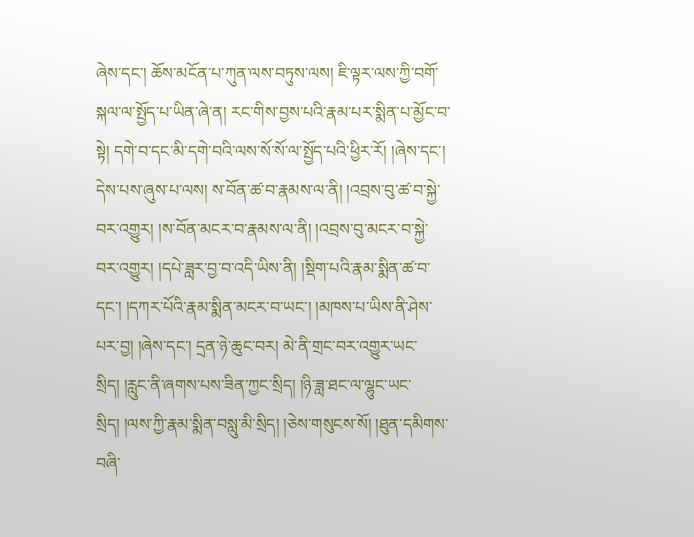ཞེས་དང་། ཆོས་མངོན་པ་ཀུན་ལས་བཏུས་ལས། ཇི་ལྟར་ལས་ཀྱི་བགོ་སྐལ་ལ་སྤྱོད་པ་ཡིན་ཞེ་ན། རང་གིས་བྱས་པའི་རྣམ་པར་སྨིན་པ་མྱོང་བ་སྟེ། དགེ་བ་དང་མི་དགེ་བའི་ལས་སོ་སོ་ལ་སྤྱོད་པའི་ཕྱིར་རོ། །ཞེས་དང་། དེས་པས་ཞུས་པ་ལས། ས་བོན་ཚ་བ་རྣམས་ལ་ནི། །འབྲས་བུ་ཚ་བ་སྐྱེ་བར་འགྱུར། །ས་བོན་མངར་བ་རྣམས་ལ་ནི། །འབྲས་བུ་མངར་བ་སྐྱེ་བར་འགྱུར། །དཔེ་ཟླར་བྱ་བ་འདི་ཡིས་ནི། །སྡིག་པའི་རྣམ་སྨིན་ཚ་བ་དང་། །དཀར་པོའི་རྣམ་སྨིན་མངར་བ་ཡང་། །མཁས་པ་ཡིས་ནི་ཤེས་པར་བྱ། །ཞེས་དང་། དྲན་ཉེ་ཆུང་བར། མེ་ནི་གྲང་བར་འགྱུར་ཡང་སྲིད། །རླུང་ནི་ཞགས་པས་ཟིན་ཀྱང་སྲིད། །ཉི་ཟླ་ཐང་ལ་ལྷུང་ཡང་སྲིད། །ལས་ཀྱི་རྣམ་སྨིན་བསླུ་མི་སྲིད། །ཅེས་གསུངས་སོ། །ཐུན་དམིགས་བཞི་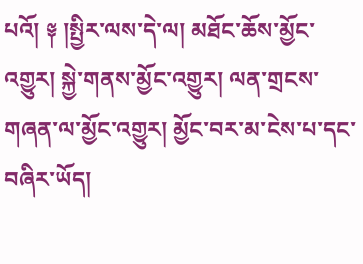པའོ། ༈ །སྤྱིར་ལས་དེ་ལ། མཐོང་ཆོས་མྱོང་འགྱུར། སྐྱེ་གནས་མྱོང་འགྱུར། ལན་གྲངས་གཞན་ལ་མྱོང་འགྱུར། མྱོང་བར་མ་ངེས་པ་དང་བཞིར་ཡོད།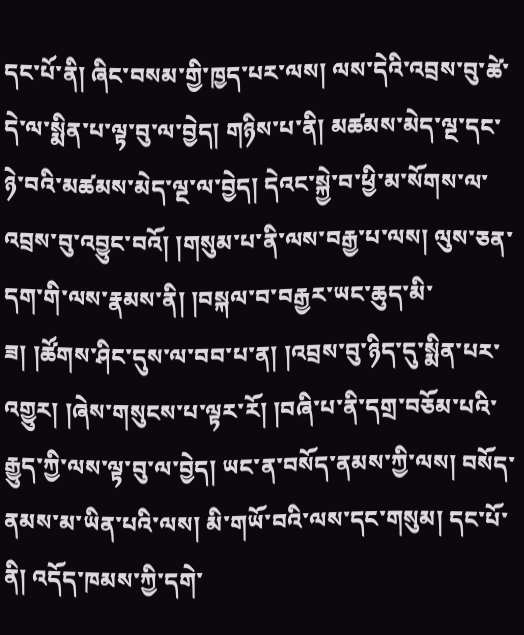དང་པོ་ནི། ཞིང་བསམ་གྱི་ཁྱད་པར་ལས། ལས་དེའི་འབྲས་བུ་ཚེ་དེ་ལ་སྨིན་པ་ལྟ་བུ་ལ་བྱེད། གཉིས་པ་ནི། མཚམས་མེད་ལྔ་དང་ཉེ་བའི་མཚམས་མེད་ལྔ་ལ་བྱེད། དེའང་སྐྱེ་བ་ཕྱི་མ་སོགས་ལ་འབྲས་བུ་འབྱུང་བའོ། །གསུམ་པ་ནི་ལས་བརྒྱ་པ་ལས། ལུས་ཅན་དག་གི་ལས་རྣམས་ནི། །བསྐལ་བ་བརྒྱར་ཡང་ཆུད་མི་ཟ། །ཚོགས་ཤིང་དུས་ལ་བབ་པ་ན། །འབྲས་བུ་ཉིད་དུ་སྨིན་པར་འགྱུར། །ཞེས་གསུངས་པ་ལྟར་རོ། །བཞི་པ་ནི་དགྲ་བཅོམ་པའི་རྒྱུད་ཀྱི་ལས་ལྟ་བུ་ལ་བྱེད། ཡང་ན་བསོད་ནམས་ཀྱི་ལས། བསོད་ནམས་མ་ཡིན་པའི་ལས། མི་གཡོ་བའི་ལས་དང་གསུམ། དང་པོ་ནི། འདོད་ཁམས་ཀྱི་དགེ་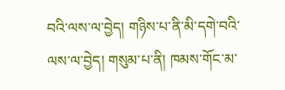བའི་ལས་ལ་བྱེད། གཉིས་པ་ནི་མི་དགེ་བའི་ལས་ལ་བྱེད། གསུམ་པ་ནི། ཁམས་གོང་མ་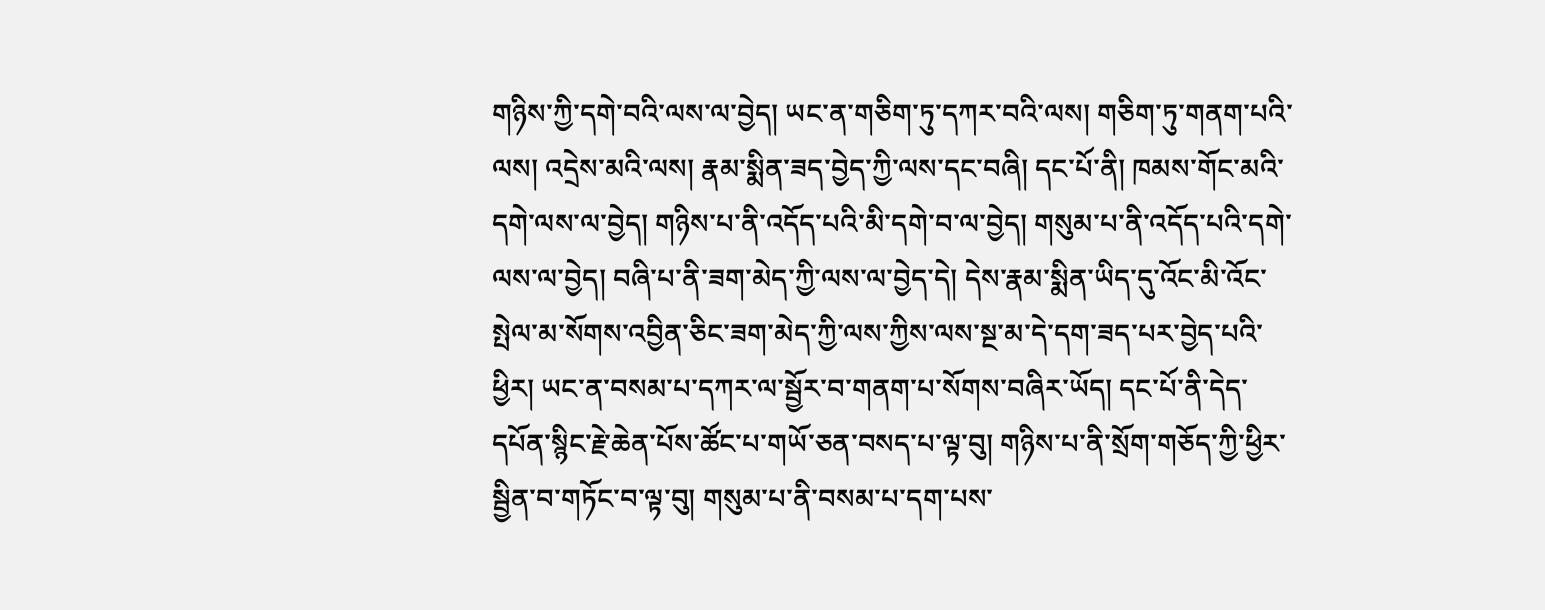གཉིས་ཀྱི་དགེ་བའི་ལས་ལ་བྱེད། ཡང་ན་གཅིག་ཏུ་དཀར་བའི་ལས། གཅིག་ཏུ་གནག་པའི་ལས། འདྲེས་མའི་ལས། རྣམ་སྨིན་ཟད་བྱེད་ཀྱི་ལས་དང་བཞི། དང་པོ་ནི། ཁམས་གོང་མའི་དགེ་ལས་ལ་བྱེད། གཉིས་པ་ནི་འདོད་པའི་མི་དགེ་བ་ལ་བྱེད། གསུམ་པ་ནི་འདོད་པའི་དགེ་ལས་ལ་བྱེད། བཞི་པ་ནི་ཟག་མེད་ཀྱི་ལས་ལ་བྱེད་དེ། དེས་རྣམ་སྨིན་ཡིད་དུ་འོང་མི་འོང་སྤེལ་མ་སོགས་འབྱིན་ཅིང་ཟག་མེད་ཀྱི་ལས་ཀྱིས་ལས་སྔ་མ་དེ་དག་ཟད་པར་བྱེད་པའི་ཕྱིར། ཡང་ན་བསམ་པ་དཀར་ལ་སྦྱོར་བ་གནག་པ་སོགས་བཞིར་ཡོད། དང་པོ་ནི་དེད་དཔོན་སྙིང་རྗེ་ཆེན་པོས་ཚོང་པ་གཡོ་ཅན་བསད་པ་ལྟ་བུ། གཉིས་པ་ནི་སྲོག་གཅོད་ཀྱི་ཕྱིར་སྦྱིན་བ་གཏོང་བ་ལྟ་བུ། གསུམ་པ་ནི་བསམ་པ་དག་པས་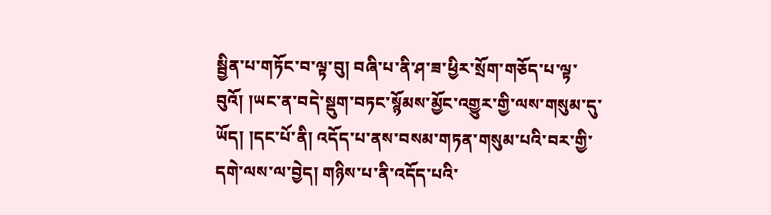སྦྱིན་པ་གཏོང་བ་ལྟ་བུ། བཞི་པ་ནི་ཤ་ཟ་ཕྱིར་སྲོག་གཅོད་པ་ལྟ་བུའོ། །ཡང་ན་བདེ་སྡུག་བཏང་སྙོམས་མྱོང་འགྱུར་གྱི་ལས་གསུམ་དུ་ཡོད། །དང་པོ་ནི། འདོད་པ་ནས་བསམ་གཏན་གསུམ་པའི་བར་གྱི་དགེ་ལས་ལ་བྱེད། གཉིས་པ་ནི་འདོད་པའི་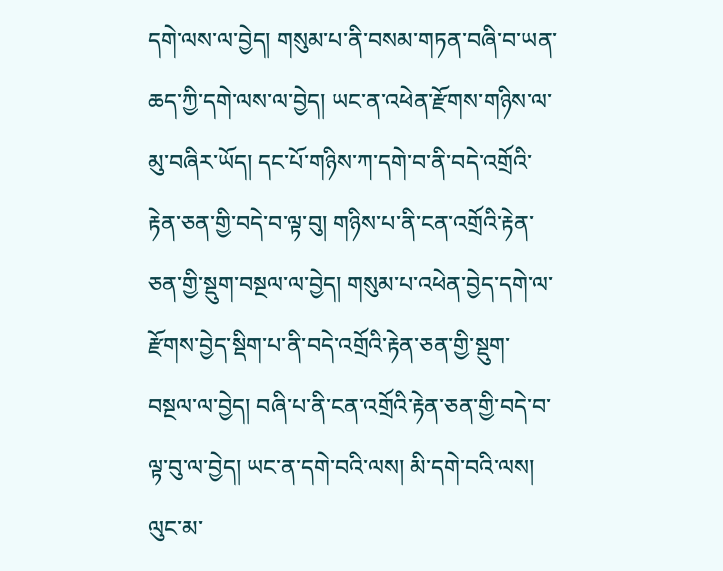དགེ་ལས་ལ་བྱེད། གསུམ་པ་ནི་བསམ་གཏན་བཞི་བ་ཡན་ཆད་ཀྱི་དགེ་ལས་ལ་བྱེད། ཡང་ན་འཕེན་རྫོགས་གཉིས་ལ་མུ་བཞིར་ཡོད། དང་པོ་གཉིས་ཀ་དགེ་བ་ནི་བདེ་འགྲོའི་རྟེན་ཅན་གྱི་བདེ་བ་ལྟ་བུ། གཉིས་པ་ནི་ངན་འགྲོའི་རྟེན་ཅན་གྱི་སྡུག་བསྔལ་ལ་བྱེད། གསུམ་པ་འཕེན་བྱེད་དགེ་ལ་རྫོགས་བྱེད་སྡིག་པ་ནི་བདེ་འགྲོའི་རྟེན་ཅན་གྱི་སྡུག་བསྔལ་ལ་བྱེད། བཞི་པ་ནི་ངན་འགྲོའི་རྟེན་ཅན་གྱི་བདེ་བ་ལྟ་བུ་ལ་བྱེད། ཡང་ན་དགེ་བའི་ལས། མི་དགེ་བའི་ལས། ལུང་མ་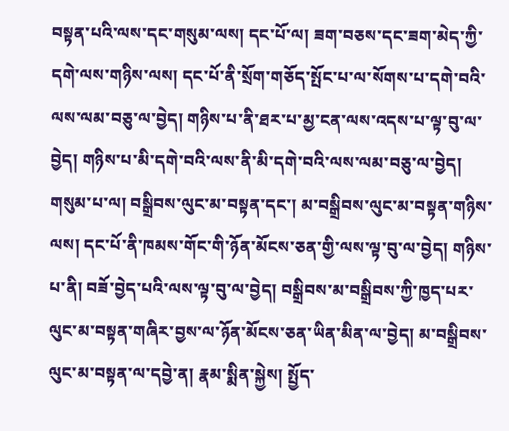བསྟན་པའི་ལས་དང་གསུམ་ལས། དང་པོ་ལ། ཟག་བཅས་དང་ཟག་མེད་ཀྱི་དགེ་ལས་གཉིས་ལས། དང་པོ་ནི་སྲོག་གཅོད་སྤོང་པ་ལ་སོགས་པ་དགེ་བའི་ལས་ལམ་བཅུ་ལ་བྱེད། གཉིས་པ་ནི་ཐར་པ་མྱ་ངན་ལས་འདས་པ་ལྟ་བུ་ལ་བྱེད། གཉིས་པ་མི་དགེ་བའི་ལས་ནི་མི་དགེ་བའི་ལས་ལམ་བཅུ་ལ་བྱེད། གསུམ་པ་ལ། བསྒྲིབས་ལུང་མ་བསྟན་དང་། མ་བསྒྲིབས་ལུང་མ་བསྟན་གཉིས་ལས། དང་པོ་ནི་ཁམས་གོང་གི་ཉོན་མོངས་ཅན་གྱི་ལས་ལྟ་བུ་ལ་བྱེད། གཉིས་པ་ནི། བཟོ་བྱེད་པའི་ལས་ལྟ་བུ་ལ་བྱེད། བསྒྲིབས་མ་བསྒྲིབས་ཀྱི་ཁྱད་པར་ལུང་མ་བསྟན་གཞིར་བྱས་ལ་ཉོན་མོངས་ཅན་ཡིན་མིན་ལ་བྱེད། མ་བསྒྲིབས་ལུང་མ་བསྟན་ལ་དབྱེ་ན། རྣམ་སྨིན་སྐྱེས། སྤྱོད་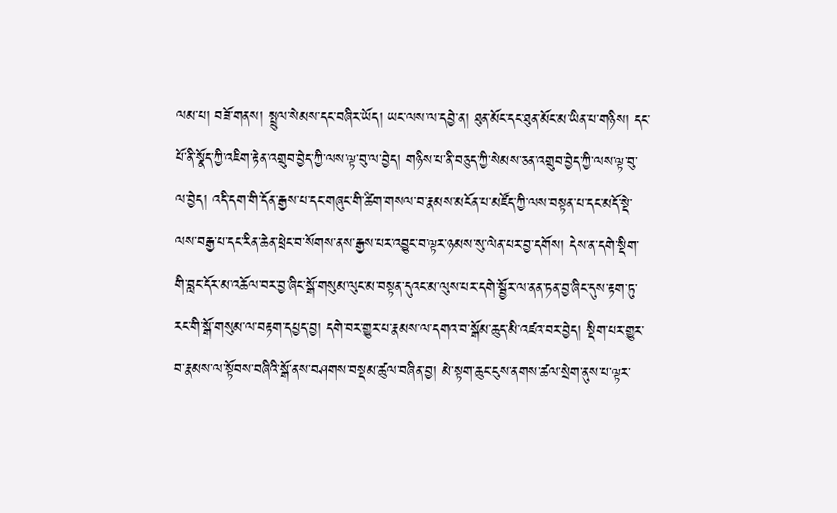ལམ་པ། བཟོ་གནས། སྤྲུལ་སེམས་དང་བཞིར་ཡོད། ཡང་ལས་ལ་དབྱེ་ན། ཐུན་མོང་དང་ཐུན་མོང་མ་ཡིན་པ་གཉིས། དང་པོ་ནི་སྣོད་ཀྱི་འཇིག་རྟེན་འགྲུབ་བྱེད་ཀྱི་ལས་ལྟ་བུ་ལ་བྱེད། གཉིས་པ་ནི་བཅུད་ཀྱི་སེམས་ཅན་འགྲུབ་བྱེད་ཀྱི་ལས་ལྟ་བུ་ལ་བྱེད། འདི་དག་གི་དོན་རྒྱས་པ་དང་གཞུང་གི་ཚིག་གསལ་བ་རྣམས་མངོན་པ་མཛོད་ཀྱི་ལས་བསྟན་པ་དང་མདོ་སྡེ་ལས་བརྒྱ་པ་དང་རིན་ཆེན་ཕྲེང་བ་སོགས་ནས་རྒྱས་པར་འབྱུང་བ་ལྟར་ཉམས་སུ་ལེན་པར་བྱ་དགོས། དེས་ན་དགེ་སྡིག་གི་བླང་དོར་མ་འཆོལ་བར་བྱ་ཞིང་སྒོ་གསུམ་ལུང་མ་བསྟན་དུའང་མ་ལུས་པར་དགེ་སྦྱོར་ལ་ནན་ཏན་བྱ་ཞིང་དུས་རྟག་ཏུ་རང་གི་སྒོ་གསུམ་ལ་བརྟག་དཔྱད་བྱ། དགེ་བར་གྱུར་པ་རྣམས་ལ་དགའ་བ་སྒོམ་ཆུད་མི་འཛའ་བར་བྱེད། སྡིག་པར་གྱུར་བ་རྣམས་ལ་སྟོབས་བཞིའི་སྒོ་ནས་བཤགས་བསྡམ་ཚུལ་བཞིན་བྱ། མེ་སྟག་ཆུང་ངུས་ནགས་ཚལ་སྲེག་ནུས་པ་ལྟར་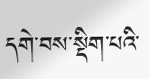དགེ་བས་སྡིག་པའི་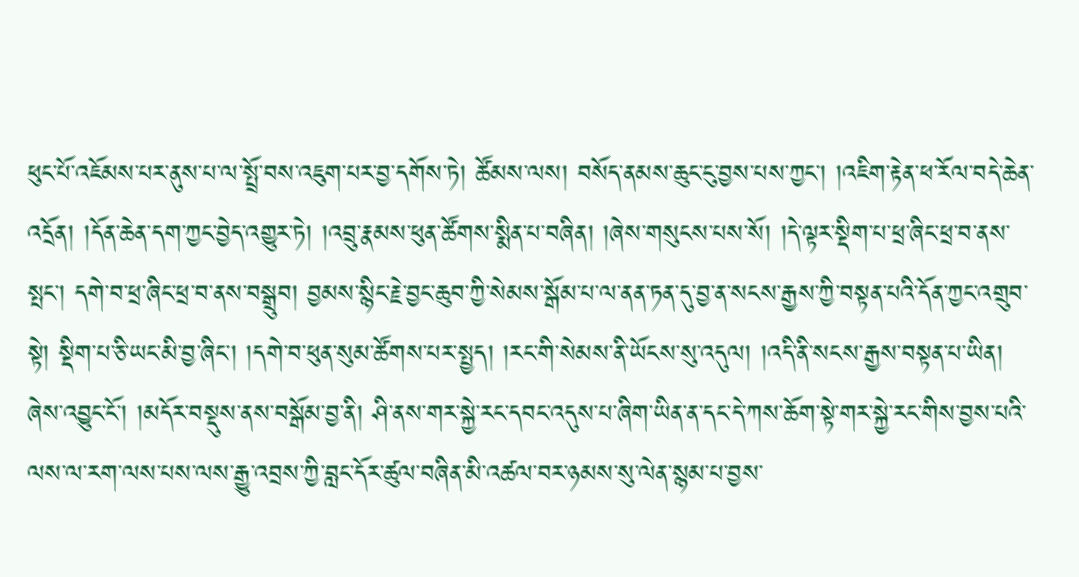ཕུང་པོ་འཇོམས་པར་ནུས་པ་ལ་སྤྲོ་བས་འཇུག་པར་བྱ་དགོས་ཏེ། ཚོམས་ལས། བསོད་ནམས་ཆུང་ངུ་བྱས་པས་ཀྱང་། །འཇིག་རྟེན་ཕ་རོལ་བདེ་ཆེན་འདྲོན། །དོན་ཆེན་དག་ཀྱང་བྱེད་འགྱུར་ཏེ། །འབྲུ་རྣམས་ཕུན་ཚོགས་སྨིན་པ་བཞིན། །ཞེས་གསུངས་པས་སོ། །དེ་ལྟར་སྡིག་པ་ཕྲ་ཞིང་ཕྲ་བ་ནས་སྤང་། དགེ་བ་ཕྲ་ཞིང་ཕྲ་བ་ནས་བསྒྲུབ། བྱམས་སྙིང་རྗེ་བྱང་ཆུབ་ཀྱི་སེམས་སྒོམ་པ་ལ་ནན་ཏན་དུ་བྱ་ན་སངས་རྒྱས་ཀྱི་བསྟན་པའི་དོན་ཀྱང་འགྲུབ་སྟེ། སྡིག་པ་ཅི་ཡང་མི་བྱ་ཞིང་། །དགེ་བ་ཕུན་སུམ་ཚོགས་པར་སྤྱད། །རང་གི་སེམས་ནི་ཡོངས་སུ་འདུལ། །འདི་ནི་སངས་རྒྱས་བསྟན་པ་ཡིན། ཞེས་འབྱུང་ངོ་། །མདོར་བསྡུས་ནས་བསྒོམ་བྱ་ནི། ཤི་ནས་གར་སྐྱེ་རང་དབང་འདུས་པ་ཞིག་ཡིན་ན་དང་དེ་ཀས་ཆོག་སྟེ་གར་སྐྱེ་རང་གིས་བྱས་པའི་ལས་ལ་རག་ལས་པས་ལས་རྒྱུ་འབྲས་ཀྱི་བླང་དོར་ཚུལ་བཞིན་མི་འཚལ་བར་ཉམས་སུ་ལེན་སྙམ་པ་བྱས་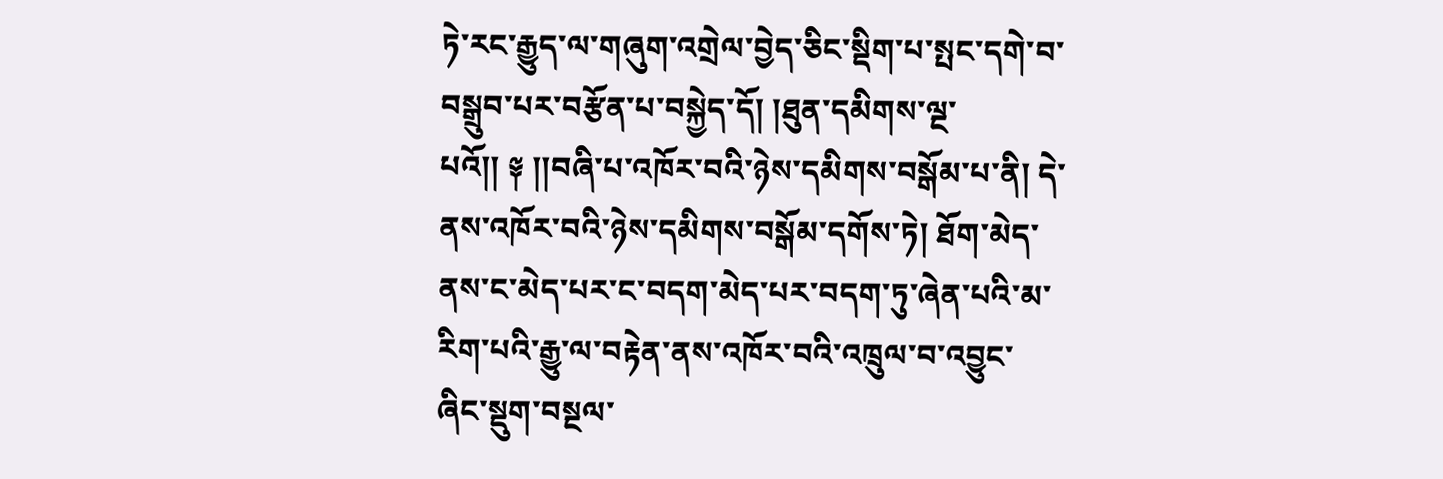ཏེ་རང་རྒྱུད་ལ་གཞུག་འགྲེལ་བྱེད་ཅིང་སྡིག་པ་སྤང་དགེ་བ་བསྒྲུབ་པར་བརྩོན་པ་བསྐྱེད་དོ། །ཐུན་དམིགས་ལྔ་པའོ།། ༈ །།བཞི་པ་འཁོར་བའི་ཉེས་དམིགས་བསྒོམ་པ་ནི། དེ་ནས་འཁོར་བའི་ཉེས་དམིགས་བསྒོམ་དགོས་ཏེ། ཐོག་མེད་ནས་ང་མེད་པར་ང་བདག་མེད་པར་བདག་ཏུ་ཞེན་པའི་མ་རིག་པའི་རྒྱུ་ལ་བརྟེན་ནས་འཁོར་བའི་འཁྲུལ་བ་འབྱུང་ཞིང་སྡུག་བསྔལ་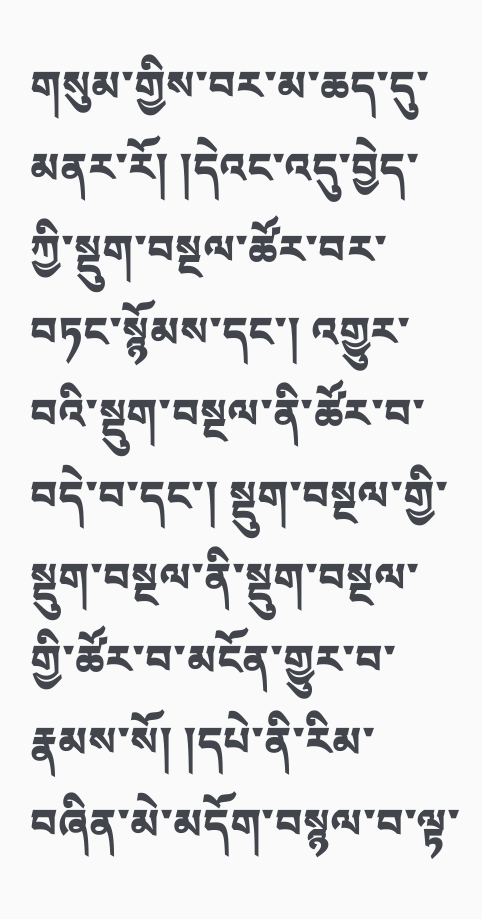གསུམ་གྱིས་བར་མ་ཆད་དུ་མནར་རོ། །དེའང་འདུ་བྱེད་ཀྱི་སྡུག་བསྔལ་ཚོར་བར་བཏང་སྙོམས་དང་། འགྱུར་བའི་སྡུག་བསྔལ་ནི་ཚོར་བ་བདེ་བ་དང་། སྡུག་བསྔལ་གྱི་སྡུག་བསྔལ་ནི་སྡུག་བསྔལ་གྱི་ཚོར་བ་མངོན་གྱུར་བ་རྣམས་སོ། །དཔེ་ནི་རིམ་བཞིན་མེ་མདོག་བསྙལ་བ་ལྟ་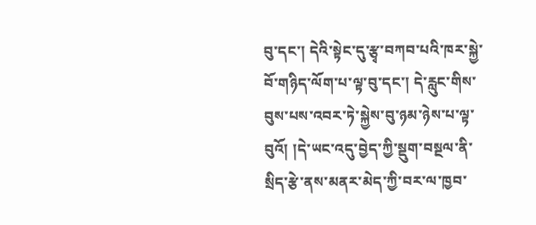བུ་དང་། དེའི་སྟེང་དུ་རྩྭ་བཀབ་པའི་ཁར་སྐྱེ་བོ་གཉིད་ལོག་པ་ལྟ་བུ་དང་། དེ་རླུང་གིས་བུས་པས་འབར་ཏེ་སྐྱེས་བུ་ཉམ་ཉེས་པ་ལྟ་བུའོ། །དེ་ཡང་འདུ་བྱེད་ཀྱི་སྡུག་བསྔལ་ནི་སྲིད་རྩེ་ནས་མནར་མེད་ཀྱི་བར་ལ་ཁྱབ་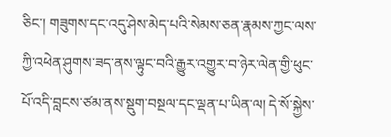ཅིང་། གཟུགས་དང་འདུ་ཤེས་མེད་པའི་སེམས་ཅན་རྣམས་ཀྱང་ལས་ཀྱི་འཕེན་ཤུགས་ཟད་ནས་ལྟུང་བའི་རྒྱུར་འགྱུར་བ་ཉེར་ལེན་གྱི་ཕུང་པོ་འདི་བླངས་ཙམ་ནས་སྡུག་བསྔལ་དང་ལྡན་པ་ཡིན་ལ། དེ་སོ་སྐྱེས་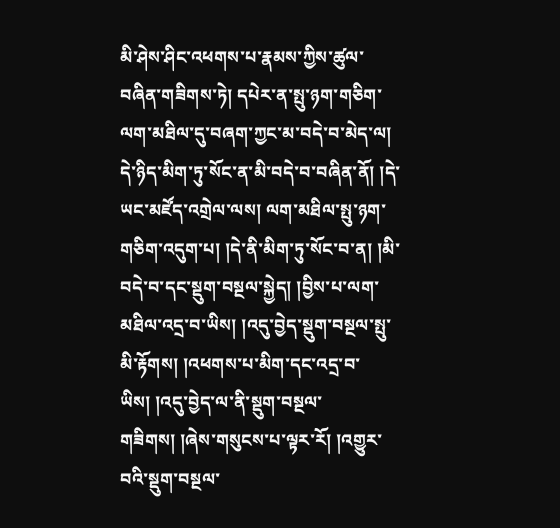མི་ཤེས་ཤིང་འཕགས་པ་རྣམས་ཀྱིས་ཚུལ་བཞིན་གཟིགས་ཏེ། དཔེར་ན་སྤུ་ཉག་གཅིག་ལག་མཐིལ་དུ་བཞག་ཀྱང་མ་བདེ་བ་མེད་ལ། དེ་ཉིད་མིག་ཏུ་སོང་ན་མི་བདེ་བ་བཞིན་ནོ། །དེ་ཡང་མཛོད་འགྲེལ་ལས། ལག་མཐིལ་སྤུ་ཉག་གཅིག་འདུག་པ། །དེ་ནི་མིག་ཏུ་སོང་བ་ན། །མི་བདེ་བ་དང་སྡུག་བསྔལ་སྐྱེད། །བྱིས་པ་ལག་མཐིལ་འདྲ་བ་ཡིས། །འདུ་བྱེད་སྡུག་བསྔལ་སྤུ་མི་རྟོགས། །འཕགས་པ་མིག་དང་འདྲ་བ་ཡིས། །འདུ་བྱེད་ལ་ནི་སྡུག་བསྔལ་གཟིགས། །ཞེས་གསུངས་པ་ལྟར་རོ། །འགྱུར་བའི་སྡུག་བསྔལ་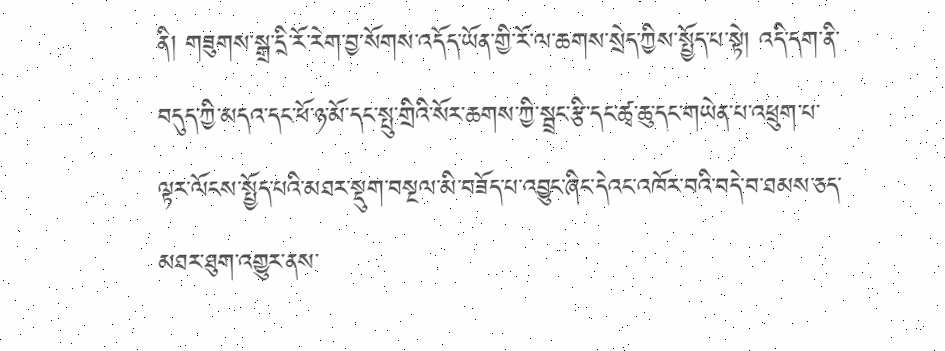ནི། གཟུགས་སྒྲ་དྲི་རོ་རེག་བྱ་སོགས་འདོད་ཡོན་གྱི་རོ་ལ་ཆགས་སྲེད་ཀྱིས་སྤྱོད་པ་སྟེ། འདི་དག་ནི་བདུད་ཀྱི་མདའ་དང་ཕོ་ཉ་མོ་དང་སྤུ་གྲིའི་སོར་ཆགས་ཀྱི་སྦྲང་རྩི་དང་ཚྭ་ཆུ་དང་གཡེན་པ་འཕྲུག་པ་ལྟར་ལོངས་སྤྱོད་པའི་མཐར་སྡུག་བསྔལ་མི་བཟོད་པ་འབྱུང་ཞིང་དེའང་འཁོར་བའི་བདེ་བ་ཐམས་ཅད་མཐར་ཐུག་འགྱུར་ནས་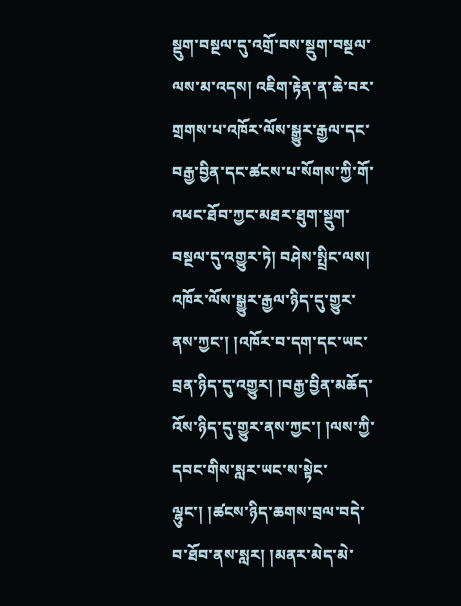སྡུག་བསྔལ་དུ་འགྲོ་བས་སྡུག་བསྔལ་ལས་མ་འདས། འཇིག་རྟེན་ན་ཆེ་བར་གྲགས་པ་འཁོར་ལོས་སྒྱུར་རྒྱལ་དང་བརྒྱ་བྱིན་དང་ཚངས་པ་སོགས་ཀྱི་གོ་འཕང་ཐོབ་ཀྱང་མཐར་ཐུག་སྡུག་བསྔལ་དུ་འགྱུར་ཏེ། བཤེས་སྤྲིང་ལས། འཁོར་ལོས་སྒྱུར་རྒྱལ་ཉིད་དུ་གྱུར་ནས་ཀྱང་། །འཁོར་བ་དག་དང་ཡང་བྲན་ཉིད་དུ་འགྱུར། །བརྒྱ་བྱིན་མཆོད་འོས་ཉིད་དུ་གྱུར་ནས་ཀྱང་། །ལས་ཀྱི་དབང་གིས་སླར་ཡང་ས་སྟེང་ལྷུང་། །ཚངས་ཉིད་ཆགས་བྲལ་བདེ་བ་ཐོབ་ནས་སླར། །མནར་མེད་མེ་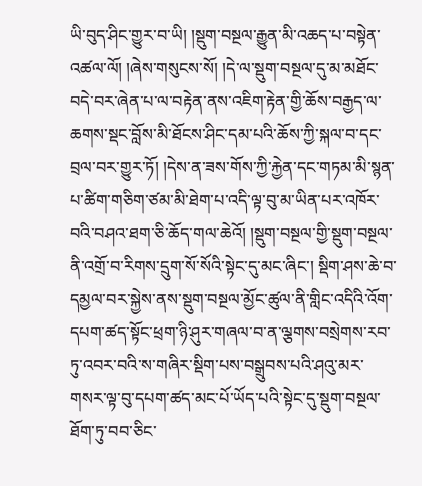ཡི་བུད་ཤིང་གྱུར་བ་ཡི། །སྡུག་བསྔལ་རྒྱུན་མི་འཆད་པ་བསྟེན་འཚལ་ལོ། །ཞེས་གསུངས་སོ། །དེ་ལ་སྡུག་བསྔལ་དུ་མ་མཐོང་བདེ་བར་ཞེན་པ་ལ་བརྟེན་ནས་འཇིག་རྟེན་གྱི་ཆོས་བརྒྱད་ལ་ཆགས་སྡང་བློས་མི་ཐོངས་ཤིང་དམ་པའི་ཆོས་ཀྱི་སྐལ་བ་དང་བྲལ་བར་གྱུར་ཏོ། །དེས་ན་ཟས་གོས་ཀྱི་རྐྱེན་དང་གཏམ་མི་སྙན་པ་ཚིག་གཅིག་ཙམ་མི་ཐེག་པ་འདི་ལྟ་བུ་མ་ཡིན་པར་འཁོར་བའི་བཤའ་ཐག་ཅི་ཆོད་གལ་ཆེའོ། །སྡུག་བསྔལ་གྱི་སྡུག་བསྔལ་ནི་འགྲོ་བ་རིགས་དྲུག་སོ་སོའི་སྟེང་དུ་མང་ཞིང་། སྡིག་ཤས་ཆེ་བ་དམྱལ་བར་སྐྱེས་ནས་སྡུག་བསྔལ་མྱོང་ཚུལ་ནི་གླིང་འདིའི་འོག་དཔག་ཚད་སྟོང་ཕྲག་ཉི་ཤུར་གཞལ་བ་ན་ལྕགས་བསྲེགས་རབ་ཏུ་འབར་བའི་ས་གཞིར་སྡིག་པས་བསྒྲུབས་པའི་ཤའུ་མར་གསར་ལྟ་བུ་དཔག་ཚད་མང་པོ་ཡོད་པའི་སྟེང་དུ་སྡུག་བསྔལ་ཐོག་ཏུ་བབ་ཅིང་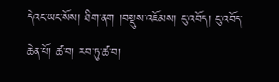དེའང་ཡང་སོས། ཐིག་ནག །བསྡུས་འཇོམས། ངུ་འབོད། ངུ་འབོད་ཆེན་པོ། ཚ་བ། རབ་ཏུ་ཚ་བ།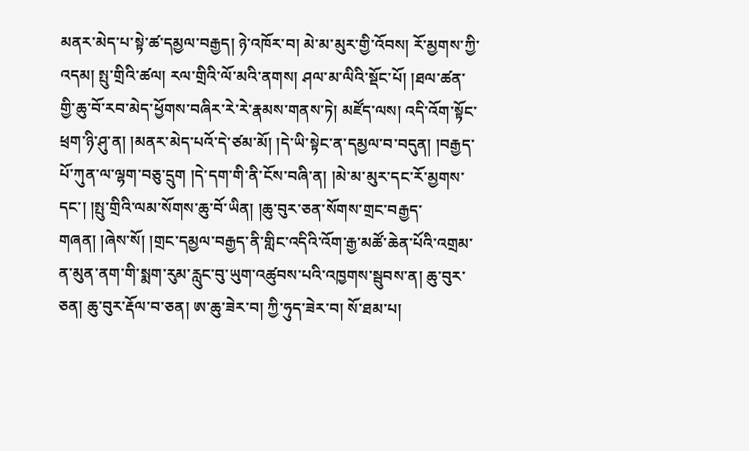མནར་མེད་པ་སྟེ་ཚ་དམྱལ་བརྒྱད། ཉེ་འཁོར་བ། མེ་མ་མུར་གྱི་འོབས། རོ་མྱགས་ཀྱི་འདམ། སྤུ་གྲིའི་ཚལ། རལ་གྲིའི་ལོ་མའི་ནགས། ཤལ་མ་ལིའི་སྡོང་པོ། །ཐལ་ཚན་གྱི་ཆུ་བོ་རབ་མེད་ཕྱོགས་བཞིར་རེ་རེ་རྣམས་གནས་ཏེ། མཛོད་ལས། འདི་འོག་སྟོང་ཕྲག་ཉི་ཤུ་ན། །མནར་མེད་པའོ་དེ་ཙམ་མོ། །དེ་ཡི་སྟེང་ན་དམྱལ་བ་བདུན། །བརྒྱད་པོ་ཀུན་ལ་ལྷག་བཅུ་དྲུག །དེ་དག་གི་ནི་ངོས་བཞི་ན། །མེ་མ་མུར་དང་རོ་མྱགས་དང་། །སྤུ་གྲིའི་ལམ་སོགས་ཆུ་བོ་ཡིན། །ཆུ་བུར་ཅན་སོགས་གྲང་བརྒྱད་གཞན། །ཞེས་སོ། །གྲང་དམྱལ་བརྒྱད་ནི་གླིང་འདིའི་འོག་རྒྱ་མཚོ་ཆེན་པོའི་འགྲམ་ན་མུན་ནག་གི་སྨག་རུམ་རླུང་བུ་ཡུག་འཚུབས་པའི་འཁྱགས་སྦུབས་ན། ཆུ་བུར་ཅན། ཆུ་བུར་རྡོལ་བ་ཅན། ཨ་ཆུ་ཟེར་བ། ཀྱི་ཧུད་ཟེར་བ། སོ་ཐམ་པ།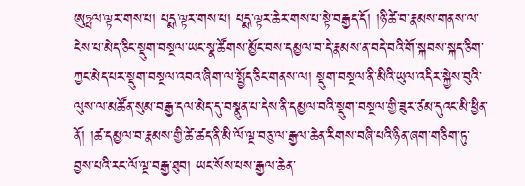ཨུཏྤལ་ལྟར་གས་པ། པདྨ་ལྟར་གས་པ། པདྨ་ལྟར་ཆེར་གས་པ་སྟེ་བརྒྱད་དོ། །ཉི་ཚེ་བ་རྣམས་གནས་ལ་ངེས་པ་མེད་ཅིང་སྡུག་བསྔལ་ཡང་སྣ་ཚོགས་མྱོང་བས་དམྱལ་བ་དེ་རྣམས་ན་བདེ་བའི་གོ་སྐབས་སྐད་ཅིག་ཀྱང་མེད་པར་སྡུག་བསྔལ་འབའ་ཞིག་ལ་སྤྱོད་ཅིང་གནས་ལ། སྡུག་བསྔལ་ནི་མིའི་ཡུལ་འདིར་སྐྱེས་བུའི་ལུས་ལ་མཚོན་སུམ་བརྒྱ་དལ་མེད་དུ་བསྣུན་པ་དེས་ནི་དམྱལ་བའི་སྡུག་བསྔལ་གྱི་ཟུར་ཙམ་དུའང་མི་ཕྱིན་ནོ། །ཚ་དམྱལ་བ་རྣམས་གྱི་ཚེ་ཚད་ནི་མི་ལོ་ལྔ་བཅུ་ལ་རྒྱལ་ཆེན་རིགས་བཞི་པའི་ཉིན་ཞག་གཅིག་ཏུ་བྱས་པའི་རང་ལོ་ལྔ་བརྒྱ་ཐུབ། ཡང་སོས་པས་རྒྱལ་ཆེན་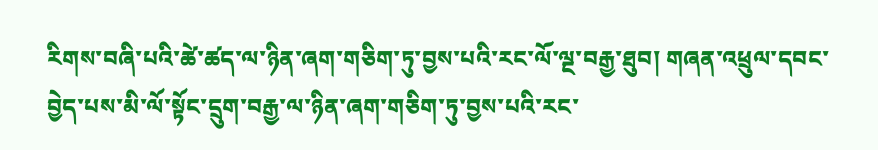རིགས་བཞི་པའི་ཚེ་ཚད་ལ་ཉིན་ཞག་གཅིག་ཏུ་བྱས་པའི་རང་ལོ་ལྔ་བརྒྱ་ཐུབ། གཞན་འཕྲུལ་དབང་བྱེད་པས་མི་ལོ་སྟོང་དྲུག་བརྒྱ་ལ་ཉིན་ཞག་གཅིག་ཏུ་བྱས་པའི་རང་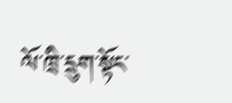ལོ་ཁྲི་དྲུག་སྟོང་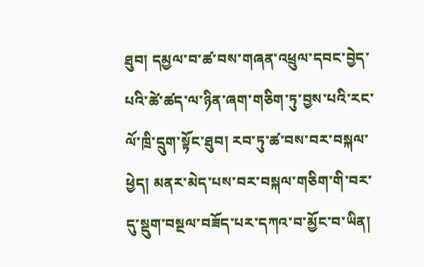ཐུབ། དམྱལ་བ་ཚ་བས་གཞན་འཕྲུལ་དབང་བྱེད་པའི་ཚེ་ཚད་ལ་ཉིན་ཞག་གཅིག་ཏུ་བྱས་པའི་རང་ལོ་ཁྲི་དྲུག་སྟོང་ཐུབ། རབ་ཏུ་ཚ་བས་བར་བསྐལ་ཕྱེད། མནར་མེད་པས་བར་བསྐལ་གཅིག་གི་བར་དུ་སྡུག་བསྔལ་བཟོད་པར་དཀའ་བ་མྱོང་བ་ཡིན།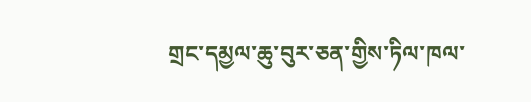གྲང་དམྱལ་ཆུ་བུར་ཅན་གྱིས་ཏིལ་ཁལ་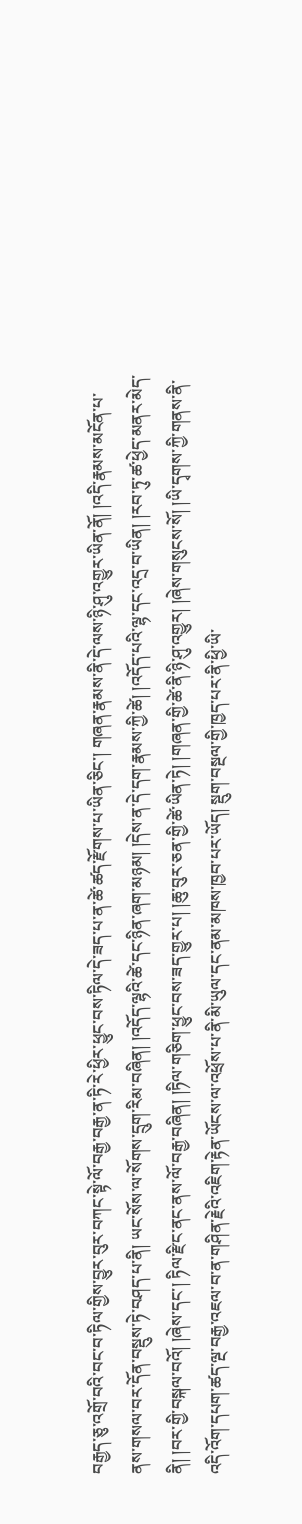བརྒྱད་ཅུ་འགྲོ་བའི་བང་བ་ཏིལ་གྱིས་བྱུར་བུར་བཀང་སྟེ་ལོ་བརྒྱ་བརྒྱ་ན་ཏི་རེ་ཕྱིར་ཕྱུང་བས་ཏིལ་དེ་ཟད་པ་ན་ཚེ་ཚད་རྫོགས་པ་ཡིན་ཅིང་། གཞན་རྣམས་ནི་དེ་ལས་ཉི་ཤུ་འགྱུར་ཡིན་ནོ། །འདི་རྣམས་མངོན་པ་ནས་གསལ་བར་དོན་བསྡུས་ཏེ་བཤད་པ་ནི། ཡང་སོས་ལ་སོགས་དྲུག་རིམ་བཞིན། །འདོད་ལྷའི་ཚེ་དང་ཉིན་ཞག་མཉམ། །དེས་ན་དེ་དག་རྣམས་ཀྱི་ཚེ། །འདོད་པའི་ལྷ་དང་འདྲ་བ་ཡིན། །རབ་ཏུ་ཚ་ཕྱེད་མནར་མེད་ནི། །བར་གྱི་བསྐལ་བའོ། །ཞེས་དང་། ཏིལ་རྫིང་ནང་ནས་ལོ་བརྒྱ་བཞིན། །ཏིལ་གཅིག་ཕྱུང་བས་ཟད་གྱུར་པ། །ཆུ་བུར་ཅན་གྱི་ཚེ་ཡིན་ཏེ། །གཞན་གྱི་ཚེ་ནི་ཉི་ཤུ་འགྱུར། །ཞེས་གསུངས་སོ། །ཡི་དྭགས་ཀྱི་གནས་ནི་འདི་འོག་དཔག་ཚད་ལྔ་བརྒྱ་འཇལ་བ་ན་གཤིན་རྗེའི་འཇིག་རྟེན་ཡོངས་ལ་འཕྲོས་པ་ནི་མི་ཡུལ་དང་ནམ་མཁས་ཁྱབ་པར་ཡོད། སྡུག་བསྔལ་གྱི་ཁྱད་པར་ནི་ཕྱི་ཡི་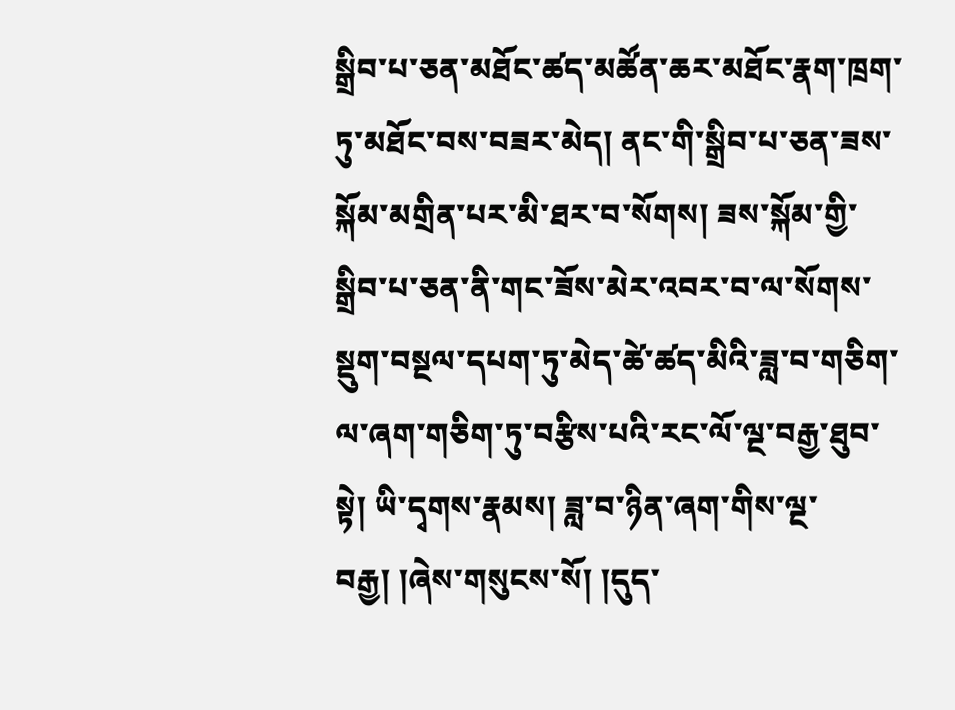སྒྲིབ་པ་ཅན་མཐོང་ཚད་མཚོན་ཆར་མཐོང་རྣག་ཁྲག་ཏུ་མཐོང་བས་བཟར་མེད། ནང་གི་སྒྲིབ་པ་ཅན་ཟས་སྐོམ་མགྲིན་པར་མི་ཐར་བ་སོགས། ཟས་སྐོམ་གྱི་སྒྲིབ་པ་ཅན་ནི་གང་ཟོས་མེར་འབར་བ་ལ་སོགས་སྡུག་བསྔལ་དཔག་ཏུ་མེད་ཚེ་ཚད་མིའི་ཟླ་བ་གཅིག་ལ་ཞག་གཅིག་ཏུ་བརྩིས་པའི་རང་ལོ་ལྔ་བརྒྱ་ཐུབ་སྟེ། ཡི་དྭགས་རྣམས། ཟླ་བ་ཉིན་ཞག་གིས་ལྔ་བརྒྱ། །ཞེས་གསུངས་སོ། །དུད་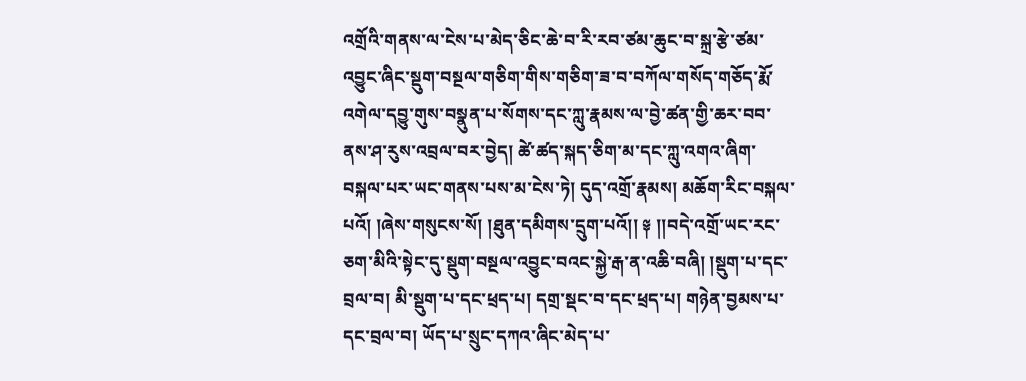འགྲོའི་གནས་ལ་ངེས་པ་མེད་ཅིང་ཆེ་བ་རི་རབ་ཙམ་ཆུང་བ་སྐྲ་རྩེ་ཙམ་འབྱུང་ཞིང་སྡུག་བསྔལ་གཅིག་གིས་གཅིག་ཟ་བ་བཀོལ་གསོད་གཅོད་རྨོ་འགེལ་དབྱུ་གུས་བསྣུན་པ་སོགས་དང་ཀླུ་རྣམས་ལ་བྱེ་ཚན་གྱི་ཆར་བབ་ནས་ཤ་རུས་འབྲལ་བར་བྱེད། ཚེ་ཚད་སྐད་ཅིག་མ་དང་ཀླུ་འགའ་ཞིག་བསྐལ་པར་ཡང་གནས་པས་མ་ངེས་ཏེ། དུད་འགྲོ་རྣམས། མཆོག་རིང་བསྐལ་པའོ། །ཞེས་གསུངས་སོ། །ཐུན་དམིགས་དྲུག་པའོ།། ༈ །།བདེ་འགྲོ་ཡང་རང་ཅག་མིའི་སྟེང་དུ་སྡུག་བསྔལ་འབྱུང་བའང་སྐྱེ་རྒ་ན་འཆི་བཞི། །སྡུག་པ་དང་བྲལ་བ། མི་སྡུག་པ་དང་ཕྲད་པ། དགྲ་སྡང་བ་དང་ཕྲད་པ། གཉེན་བྱམས་པ་དང་བྲལ་བ། ཡོད་པ་སྲུང་དཀའ་ཞིང་མེད་པ་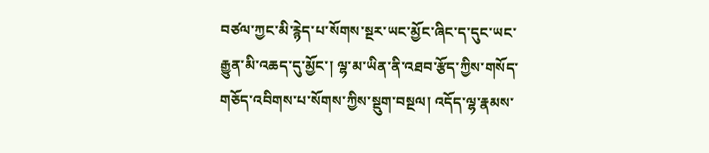བཙལ་ཀྱང་མི་རྙེད་པ་སོགས་སྔར་ཡང་མྱོང་ཞིང་ད་དུང་ཡང་རྒྱུན་མི་འཆད་དུ་མྱོང་། ལྷ་མ་ཡིན་ནི་འཐབ་རྩོད་ཀྱིས་གསོད་གཅོད་འབིགས་པ་སོགས་ཀྱིས་སྡུག་བསྔལ། འདོད་ལྷ་རྣམས་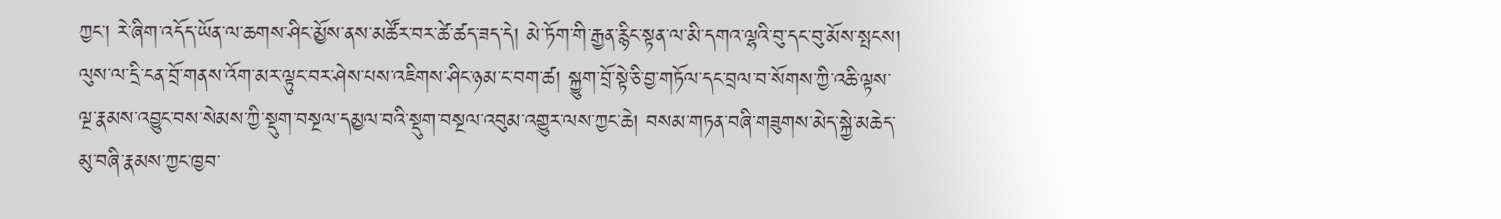ཀྱང་། རེ་ཞིག་འདོད་ཡོན་ལ་ཆགས་ཤིང་མྱོས་ནས་མཚོར་བར་ཚེ་ཚད་ཟད་དེ། མེ་ཏོག་གི་རྒྱན་རྙིང་སྟན་ལ་མི་དགའ་ལྷའི་བུ་དང་བུ་མོས་སྤངས། ལུས་ལ་དྲི་ངན་བྲོ་གནས་འོག་མར་ལྟུང་བར་ཤེས་པས་འཇིགས་ཤིང་ཉམ་ང་བག་ཚ། སྐྱུག་བྲོ་སྟེ་ཅི་བྱ་གཏོལ་དང་བྲལ་བ་སོགས་ཀྱི་འཆི་ལྟས་ལྔ་རྣམས་འབྱུང་བས་སེམས་ཀྱི་སྡུག་བསྔལ་དམྱལ་བའི་སྡུག་བསྔལ་འབུམ་འགྱུར་ལས་ཀྱང་ཆེ། བསམ་གཏན་བཞི་གཟུགས་མེད་སྐྱེ་མཆེད་མུ་བཞི་རྣམས་ཀྱང་ཁྱབ་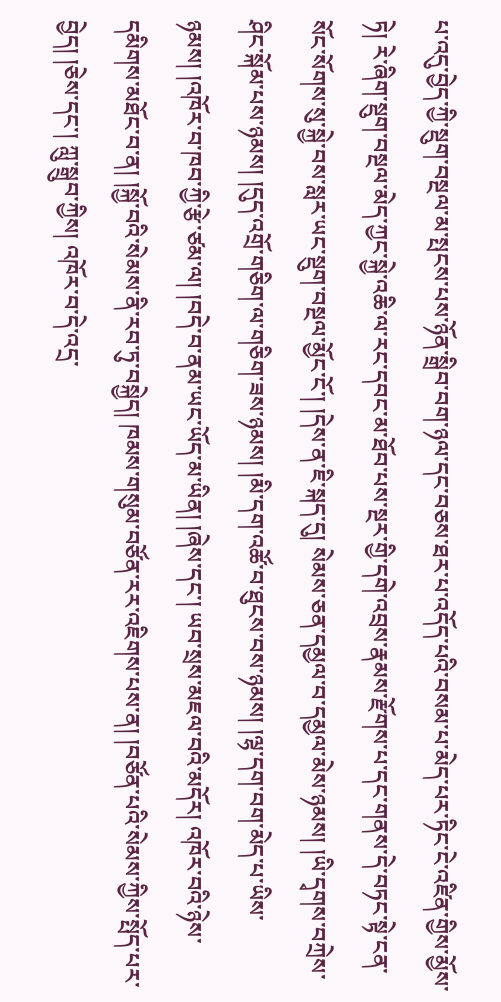པ་འདུ་བྱེད་ཀྱི་སྡུག་བསྔལ་མ་སྤངས་པས་ཉོན་སྒྲིབ་བག་ཉལ་དང་བཅས་ཐར་པ་འདོད་པའི་བསམ་པ་མེད་པར་ཏིང་ངེ་འཛིན་གྱིས་མྱོས་ཏེ། རེ་ཞིག་སྡུག་བསྔལ་མེད་ཀྱང་སྐྱེ་འཆི་ལ་རང་དབང་མ་ཐོབ་པས་སྔར་གྱི་དགེ་འབྲས་རྣམས་རྫོགས་པ་དང་གནས་དེ་བཏང་སྟེ་ངན་སོང་སོགས་སུ་སྐྱེ་བས་སླར་ཡང་སྡུག་བསྔལ་མྱོང་ངོ་། །དེས་ན་ཇི་སྐད་དུ། སེམས་ཅན་དམྱལ་བ་དམྱལ་མེས་ཉམས། །ཡི་དྭགས་བཀྲེས་ཤིང་སྐོམ་པས་ཉམས། །དུད་འགྲོ་གཅིག་ལ་གཅིག་ཟས་ཉམས། །མི་དག་འཚོ་བ་ཐུངས་བས་ཉམས། །ལྷ་དག་བག་མེད་པ་ཡིས་ཉམས། །འཁོར་བ་ཁབ་ཀྱི་རྩེ་ཙམ་ལ། །བདེ་བ་ནམ་ཡང་ཡོད་མ་ཡིན། །ཞེས་དང་། ཡབ་སྲས་མཇལ་བའི་མདོར། འཁོར་བའི་ཉེས་དམིགས་མཐོང་བ་ན། །སྐྱོ་བའི་སེམས་ནི་རབ་ཏུ་བསྐྱེད། ཁམས་གསུམ་བཙོན་རར་འཇིགས་པས་ན། །བཙོན་པའི་སེམས་ཀྱིས་སྤོད་པར་བྱེད། །ཅེས་དང་། ཀླུ་སྒྲུབ་ཀྱིས། འཁོར་བ་དེ་འདྲ་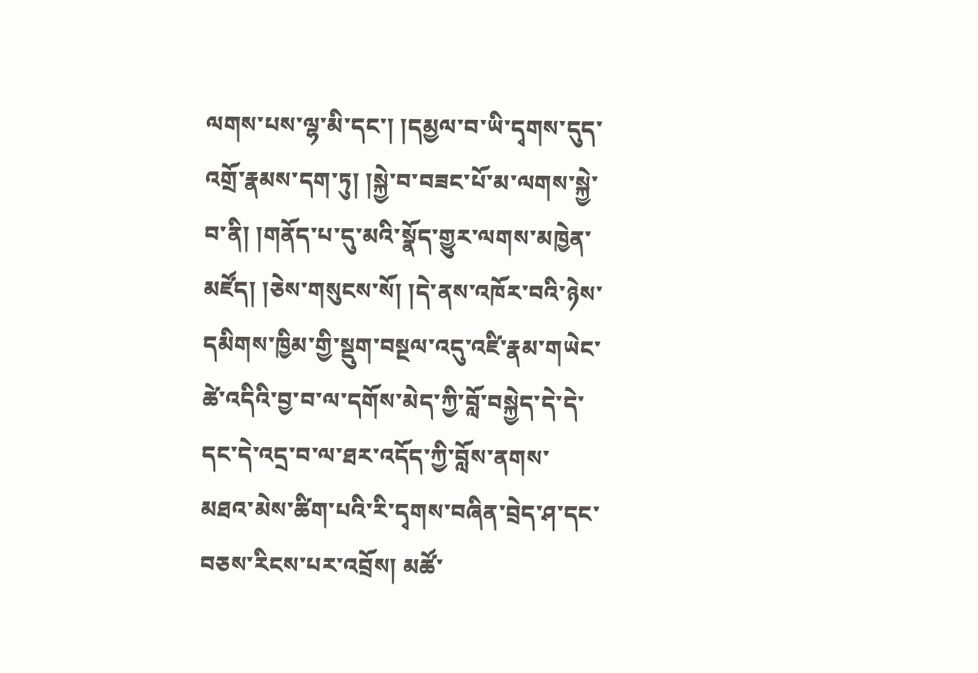ལགས་པས་ལྷ་མི་དང་། །དམྱལ་བ་ཡི་དྭགས་དུད་འགྲོ་རྣམས་དག་ཏུ། །སྐྱེ་བ་བཟང་པོ་མ་ལགས་སྐྱེ་བ་ནི། །གནོད་པ་དུ་མའི་སྣོད་གྱུར་ལགས་མཁྱེན་མཛོད། །ཅེས་གསུངས་སོ། །དེ་ནས་འཁོར་བའི་ཉེས་དམིགས་ཁྱིམ་གྱི་སྡུག་བསྔལ་འདུ་འཛི་རྣམ་གཡེང་ཚེ་འདིའི་བྱ་བ་ལ་དགོས་མེད་ཀྱི་བློ་བསྐྱེད་དེ་དེ་དང་དེ་འདྲ་བ་ལ་ཐར་འདོད་ཀྱི་བློས་ནགས་མཐའ་མེས་ཚིག་པའི་རི་དྭགས་བཞིན་བྲེད་ཤ་དང་བཅས་རིངས་པར་འབྲོས། མཚོ་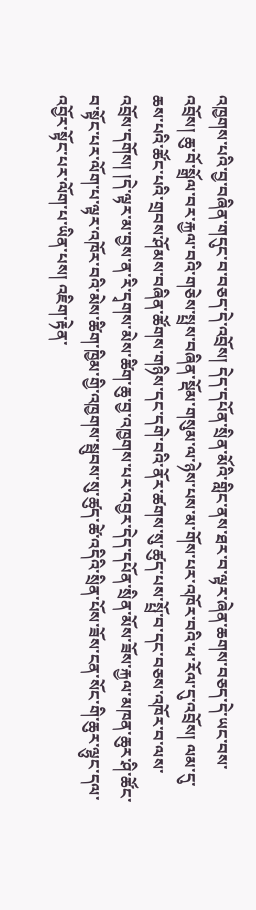འཁྱགས་པའི་བྱ་བཞིན་གདུང་བ་བཅད་དེ་འབྲོས། དེད་དཔོན་སྲིན་མོའི་གླིང་ནས་ཐར་བ་ལྟར་ཞེན་ཆགས་བཅད་དེ་ཡང་བས་འབྲོས། ཆུ་བོ་སྒྲོལ་བར་རྐྱལ་བའི་གཅེས་སྤྲས་བཞིན་སྡོམ་གསུམ་ལ་ཉེས་པས་མ་གོས་པར་འཁོར་བའི་ཕ་རོལ་དུ་འབྲོས། ལམ་དུ་ཆས་པའི་ཚོང་པའི་གྲབས་ཤོམས་བཞིན་ཚོགས་གཉིས་དང་དགེ་བའི་ནོར་ཚགས་སུ་ཚུད་པས་སྤྲོ་བ་དང་བཅས་འཁོར་བ་ལས་འབྲོས་དགོས། །དེ་ལྟར་མ་བྱས་ན་རི་དྭགས་མེས་ཚིག་ཆུ་བྱ་འཁྱགས་པར་འབྱར་དེད་དཔོན་སྲིན་མོས་ཟོས་རྐྱལ་མཁན་ཆུར་ཤི་ཚོང་བ་སྟོང་པར་ལོག་པ་ལྟར་འཁོར་བའི་མེས་ཚིག་ཁྱིམ་གྱི་འཁྱགས་སྦུབས་སུ་ཚུད་ཚེ་འདིའི་སྲིན་པོས་ཟོས་ངན་སོང་གི་ཆུར་ལྷུང་དལ་འབྱོར་སྟོང་པར་ལོག་པ་ཡིན་པས། འཇིག་རྟེན་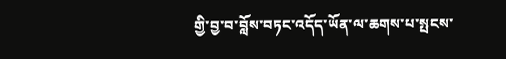གྱི་བྱ་བ་བློས་བཏང་འདོད་ཡོན་ལ་ཆགས་པ་སྤངས་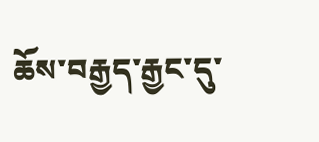ཆོས་བརྒྱད་རྒྱང་དུ་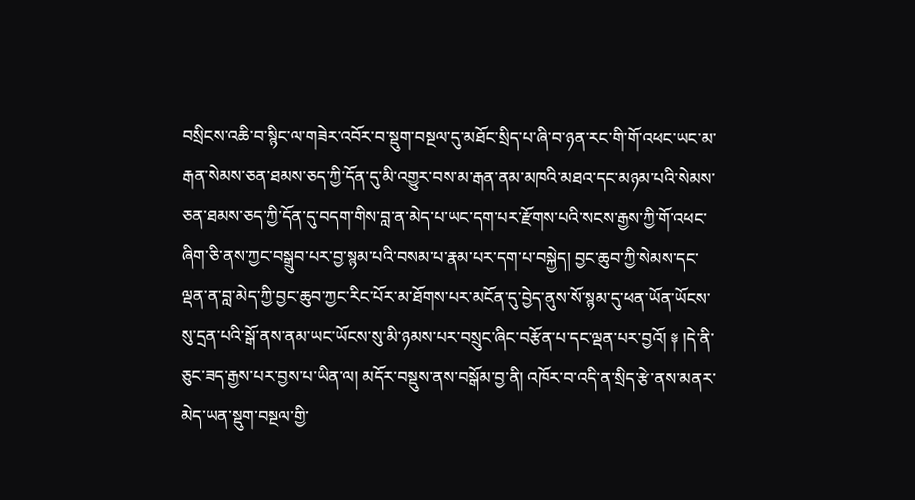བསྲིངས་འཆི་བ་སྙིང་ལ་གཟེར་འབོར་བ་སྡུག་བསྔལ་དུ་མཐོང་སྲིད་པ་ཞི་བ་ཉན་རང་གི་གོ་འཕང་ཡང་མ་རྒན་སེམས་ཅན་ཐམས་ཅད་ཀྱི་དོན་དུ་མི་འགྱུར་བས་མ་རྒན་ནམ་མཁའི་མཐའ་དང་མཉམ་པའི་སེམས་ཅན་ཐམས་ཅད་ཀྱི་དོན་དུ་བདག་གིས་བླ་ན་མེད་པ་ཡང་དག་པར་རྫོགས་པའི་སངས་རྒྱས་ཀྱི་གོ་འཕང་ཞིག་ཅི་ནས་ཀྱང་བསྒྲུབ་པར་བྱ་སྙམ་པའི་བསམ་པ་རྣམ་པར་དག་པ་བསྐྱེད། བྱང་ཆུབ་ཀྱི་སེམས་དང་ལྡན་ན་བླ་མེད་ཀྱི་བྱང་ཆུབ་ཀྱང་རིང་པོར་མ་ཐོགས་པར་མངོན་དུ་བྱེད་ནུས་སོ་སྙམ་དུ་ཕན་ཡོན་ཡོངས་སུ་དྲན་པའི་སྒོ་ནས་ནམ་ཡང་ཡོངས་སུ་མི་ཉམས་པར་བསྲུང་ཞིང་བརྩོན་པ་དང་ལྡན་པར་བྱའོ། ༈ །དེ་ནི་ཅུང་ཟད་རྒྱས་པར་བྱས་པ་ཡིན་ལ། མདོར་བསྡུས་ནས་བསྒོམ་བྱ་ནི། འཁོར་བ་འདི་ན་སྲིད་རྩེ་ནས་མནར་མེད་ཡན་སྡུག་བསྔལ་གྱི་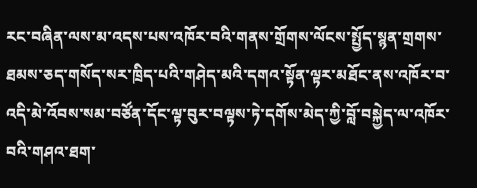རང་བཞིན་ལས་མ་འདས་པས་འཁོར་བའི་གནས་གྲོགས་ལོངས་སྤྱོད་སྙན་གྲགས་ཐམས་ཅད་གསོད་སར་ཁྲིད་པའི་གཤེད་མའི་དགའ་སྟོན་ལྟར་མཐོང་ནས་འཁོར་བ་འདི་མེ་འོབས་སམ་བཙོན་དོང་ལྟ་བུར་བལྟས་ཏེ་དགོས་མེད་ཀྱི་བློ་བསྐྱེད་ལ་འཁོར་བའི་གཤའ་ཐག་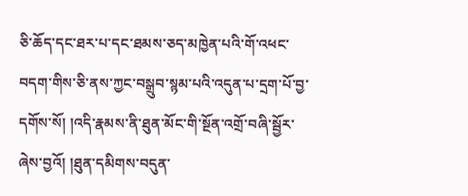ཅི་ཆོད་དང་ཐར་པ་དང་ཐམས་ཅད་མཁྱེན་པའི་གོ་འཕང་བདག་གིས་ཅི་ནས་ཀྱང་བསྒྲུབ་སྙམ་པའི་འདུན་པ་དྲག་པོ་བྱ་དགོས་སོ། །འདི་རྣམས་ནི་ཐུན་མོང་གི་སྔོན་འགྲོ་བཞི་སྦྱོར་ཞེས་བྱའོ། །ཐུན་དམིགས་བདུན་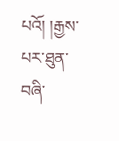པའོ། །རྒྱས་པར་ཐུན་བཞི་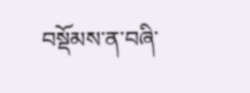བསྡོམས་ན་བཞི་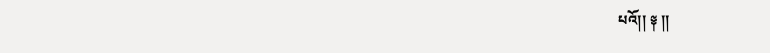པའོ།། ༈ །།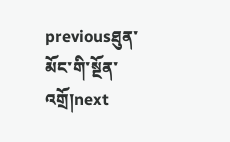previousཐུན་མོང་གི་སྔོན་འགྲོ།next